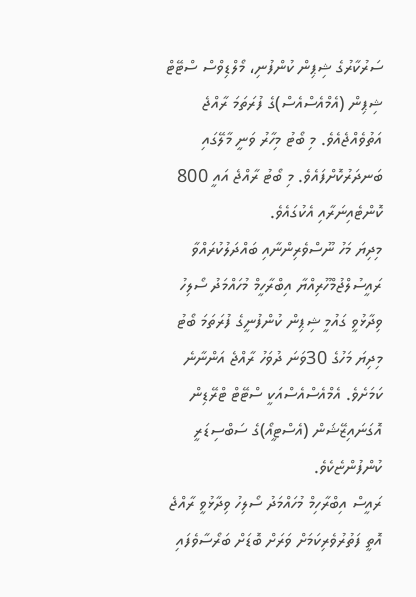ސަރުކާރުގެ ޝިޕިން ކުންފުނި، މޯލްޑިވްސް ސްޓޭޓް ޝިޕިން (އެމްއެސްއެސް)ގެ ފުރަތަމަ ރާއްޖެ އަތުވެއްޖެއެވެ. މި ބޯޓު މިހާރު ވަނީ މާލޭގައި ބަނދަރުކޮށްފައެވެ. މި ބޯޓު ރާއްޖެ އައީ 800 ކޮންޓެއިނަރާއި އެކުގައެވެ.
މިދިޔަ މަހު ނޫސްވެރިންނާއި ބައްދަލުކުރައްވާ ރައީސުލްޖުމްހޫރިއްޔާ އިބްރާހީމް މުހައްމަދު ސޯލިހު ވިދާޅުވީ ގައުމީ ޝިޕިން ކުންފުނީގެ ފުރަތަމަ ބޯޓު މިދިޔަ މަހުގެ 30ވަނަ ދުވަހު ރާއްޖެ އަންނާނެ ކަމަށެވެ. އެމްއެސްއެސްއަކީ ސްޓޭޓް ޓްރޭޑިން އޮގަނައިޒޭޝަން (އެސްޓީއޯ)ގެ ސަބްސިޑަރީ ކުންފުންޏެކެވެ.
ރައީސް އިބްރާހިމް މުހައްމަދު ސޯލިހު ވިދާޅުވީ ރާއްޖެ އޮތީ ފަތުރުވެރިކަމަށް ވަރަށް ބޮޑަށް ބަރޯސާވެފައި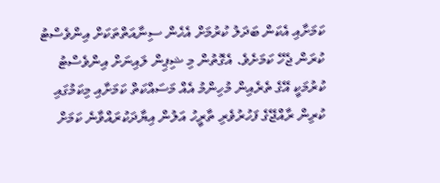ކަމަށާއި އެކަން ބަދަލު ކުރުމަށް އެހެން ސިނާއަތްތަކަށް އިންވެސްޓު ކުރަން ޖެހޭ ކަމަށެވެ. އެގޮތުން މި ޝިޕިން ލައިނަށް އިންވެސްޓު ކުރުމަކީ އޭގެ ތެރެއިން މުހިންމު އެއް މަސައްކަތް ކަމަށާއި މިކަމުގައި ކުރިން ރާއްޖޭގެ ފަހުރުވެރި ތާރީހު އަލުން އިޔާދަކުރައްވާނެ ކަމަށް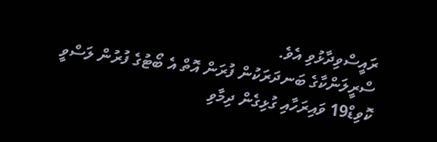ރައީސްވިދާޅުވި އެވެ.
ސްރީލަންކާގެ ބަނދަރަކުން ފުރަން އޮތް އެ ބޯޓުގެ ފުރުން ލަސްވީ ކޮވިޑް19 ވައިރަހާއި ގުޅިގެން ދިމާވި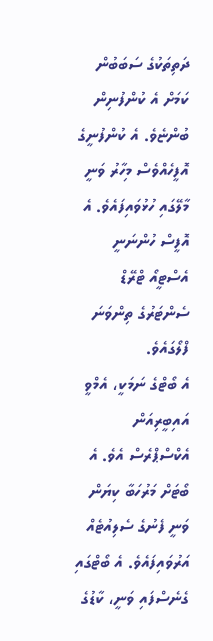ދަތިތަކުގެ ސަބަބުން ކަމަށް އެ ކުންފުނިން ބުންޏެވެ. އެ ކުންފުނީގެ އޮފީހެއްވެސް މިހާރު ވަނީ މާލޭގައި ހުޅުވައިފައެވެ. އެ އޮފީސް ހުންނަނީ އެސްޓީއޯ ޓްރޭޑް ސެންޓަރުގެ ތިންވަނަ ފްލޯގައެވެ.
އެ ބޯޓްގެ ނަމަކީ، އެމްވީ އައިބީރިއަން އެކްސްޕްރެސް އެވެ. އެ ބޯޓަށް މަރުހަބާ ކިޔަން ވަނީ ފެނުގެ ސެލިއުޓެއް އަރުވައިފައެވެ. އެ ބޯޓްގައި ގެނެސްފައި ވަނީ، ކާޑުގެ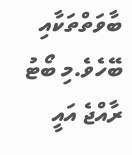ބާވަތްތަކާއި ބޭހެވެ.މި ބޯޓު ރާއްޖެ އައީ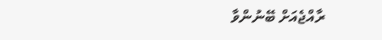ރާއްޖެއަށް ބޭނުންވާ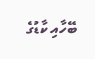ބޭހާއި ކާޑުގެ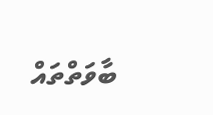ބާވަތްތައް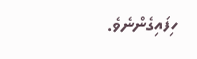ހިފައިގެންނެވެ.